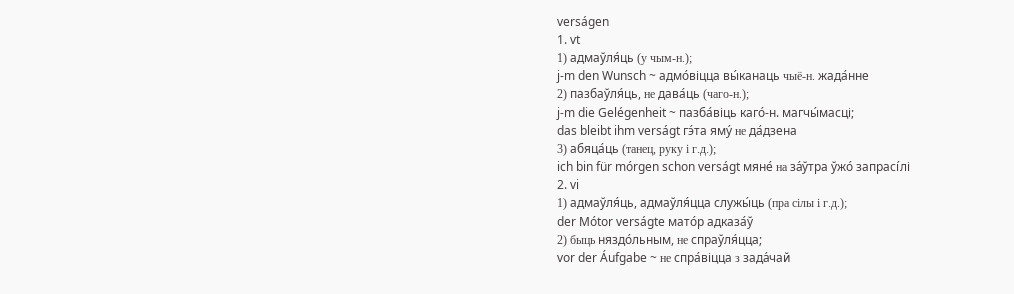verságen
1. vt
1) адмаўля́ць (у чым-н.);
j-m den Wunsch ~ адмо́віцца вы́канаць чыё-н. жада́нне
2) пазбаўля́ць, не дава́ць (чаго-н.);
j-m die Gelégenheit ~ пазба́віць каго́-н. магчы́масці;
das bleibt ihm verságt гэ́та яму́ не да́дзена
3) абяца́ць (танец, руку і г.д.);
ich bin für mórgen schon verságt мяне́ на за́ўтра ўжо́ запрасі́лі
2. vi
1) адмаўля́ць, адмаўля́цца служы́ць (пра сілы і г.д.);
der Mótor verságte мато́р адказа́ў
2) быць няздо́льным, не спраўля́цца;
vor der Áufgabe ~ не спра́віцца з зада́чай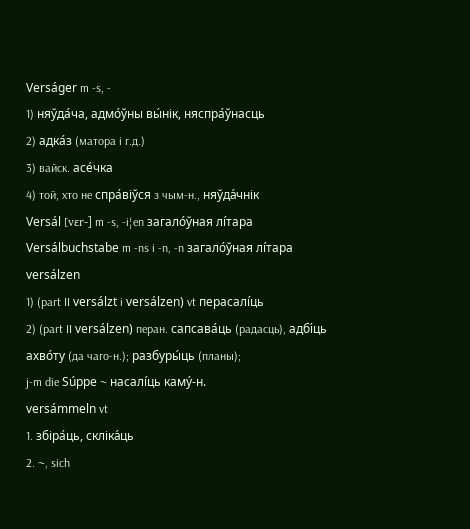Verságer m -s, -
1) няўда́ча, адмо́ўны вы́нік, няспра́ўнасць
2) адка́з (матора і г.д.)
3) вайск. асе́чка
4) той, хто не спра́віўся з чым-н., няўда́чнік
Versál [vεr-] m -s, -i¦en загало́ўная лі́тара
Versálbuchstabe m -ns і -n, -n загало́ўная лі́тара
versálzen
1) (part II versálzt і versálzen) vt перасалі́ць
2) (part II versálzen) перан. сапсава́ць (радасць), адбі́ць ахво́ту (да чаго-н.); разбуры́ць (планы);
j-m die Súppe ~ насалі́ць каму́-н.
versámmeln vt
1. збіра́ць, скліка́ць
2. ~, sich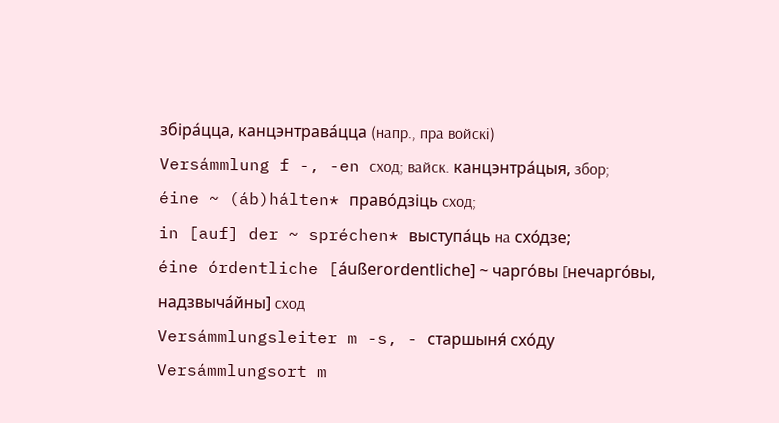збіра́цца, канцэнтрава́цца (напр., пра войскі)
Versámmlung f -, -en сход; вайск. канцэнтра́цыя, збор;
éine ~ (áb)hálten* право́дзіць сход;
in [auf] der ~ spréchen* выступа́ць на схо́дзе;
éine órdentliche [áußerordentliche] ~ чарго́вы [нечарго́вы, надзвыча́йны] сход
Versámmlungsleiter m -s, - старшыня́ схо́ду
Versámmlungsort m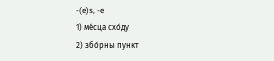-(e)s, -e
1) ме́сца схо́ду
2) збо́рны пункт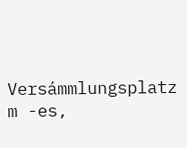Versámmlungsplatz m -es,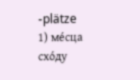-plätze
1) ме́сца схо́ду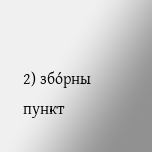2) збо́рны пункт